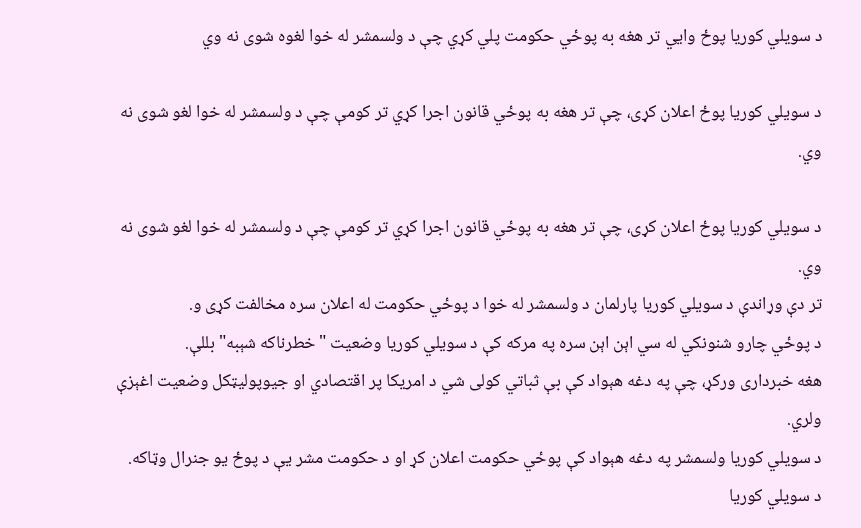د سویلي کوریا پوځ وایي تر هغه به پوځي حکومت پلي کړي چې د ولسمشر له خوا لغوه شوی نه وي

د سویلي کوریا پوځ اعلان کړی، چې تر هغه به پوځي قانون اجرا کړي تر کومې چې د ولسمشر له خوا لغو شوی نه وي.

د سویلي کوریا پوځ اعلان کړی، چې تر هغه به پوځي قانون اجرا کړي تر کومې چې د ولسمشر له خوا لغو شوی نه وي.
تر دې وړاندې د سویلي کوریا پارلمان د ولسمشر له خوا د پوځي حکومت له اعلان سره مخالفت کړی و.
د پوځي چارو شنونکي له سي اېن اېن سره په مرکه کې د سویلي کوریا وضعیت "خطرناکه شېبه" بللې.
هغه خبرداری ورکړ، چې په دغه هېواد کې بې ثباتي کولی شي د امریکا پر اقتصادي او جیوپولیټکل وضعیت اغېزې ولري.
د سویلي کوریا ولسمشر په دغه هېواد کې پوځي حکومت اعلان کړ او د حکومت مشر یې د پوځ یو جنرال وټاکه.
د سویلي کوریا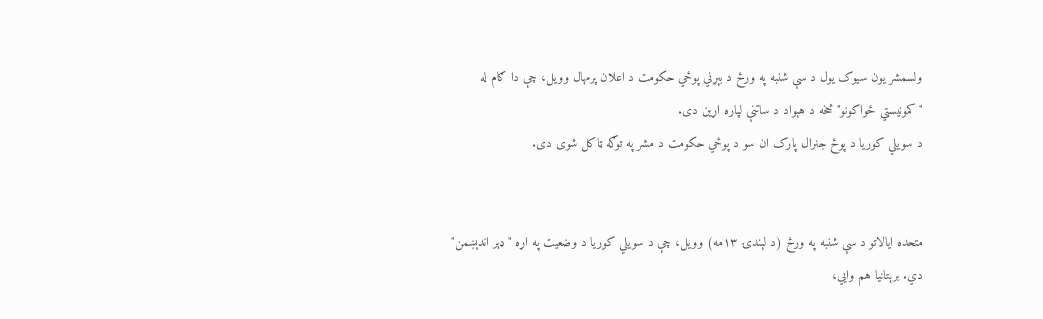ولسمشر یون سیوک یول د سې شنبه په ورځ د بېړني پوځي حکومت د اعلان پرمهال وویل، چې دا ګام له "کمونیستي ځواکونو" څخه د هېواد د ساتنې لپاره اړین دی.
د سویلي کوریا د پوځ جنرال پارک ان سو د پوځي حکومت د مشر په توګه ټاکل شوی دی.


متحده ایالاتو د سې شنبه په ورځ (د لېندۍ ۱۳مه) وویل، چې د سویلي کوریا د وضعیت په اړه "ډېر اندېښمن" دي. برېتانیا هم وایي،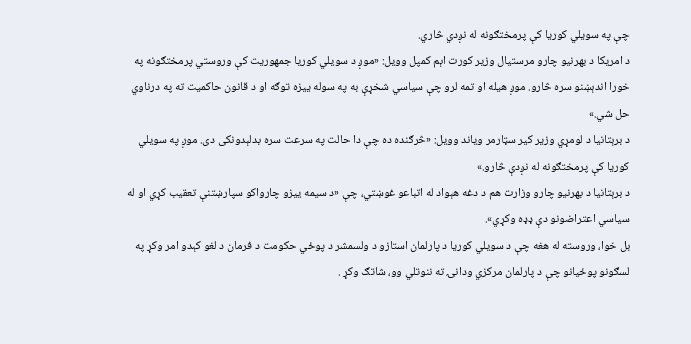چې په سویلي کوریا کې پرمختګونه له نږدي څاري.
د امریکا د بهرنیو چارو مرستیال وزیر کورت اېم کمپل وویل: «موږ د سویلي کوریا جمهوریت کې وروستي پرمختګونه په خورا اندېښنو سره څارو. موږ هیله او تمه لرو چې سیاسي شخړې به په سوله ییزه توګه او د قانون حاکمیت ته په درناوي حل شي.»
د برېتانیا د لومړي وزیر کیر سټارمر ویاند وویل: «څرګنده ده چې دا حالت په سرعت سره بدلېدونکی دی. موږ په سویلي کوریا کې پرمختګونه له نږدې څارو.»
د برېتانیا د بهرنیو چارو وزارت هم د دغه هېواد له اتباعو غوښتي، چې «د سیمه ییزو چارواکو سپارښتنې تعقیب کړي او له سیاسي اعتراضونو دې ډډه وکړي».
بل خوا، وروسته له هغه چې د سویلي کوریا د پارلمان استازو د ولسمشر د پوځي حکومت د فرمان د لغو کېدو امر وکړ په لسګونو پوځیانو چې د پارلمان مرکزي ودانۍ ته ننوتلي وو، شاتګ وکړ .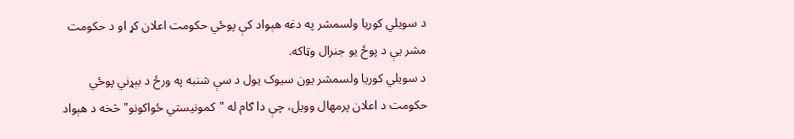د سویلي کوریا ولسمشر په دغه هېواد کې پوځي حکومت اعلان کړ او د حکومت مشر یې د پوځ یو جنرال وټاکه.
د سویلي کوریا ولسمشر یون سیوک یول د سې شنبه په ورځ د بېړني پوځي حکومت د اعلان پرمهال وویل، چې دا ګام له "کمونیستي ځواکونو" څخه د هېواد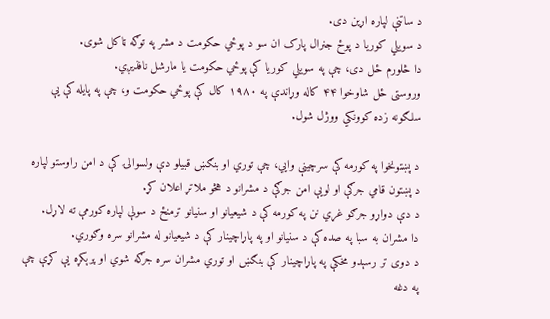د ساتنې لپاره اړین دی.
د سویلي کوریا د پوځ جنرال پارک ان سو د پوځي حکومت د مشر په توګه ټاکل شوی.
دا څلورم ځل دی، چې په سویلي کوریا کې پوځي حکومت یا مارشل نافذیږي.
وروستی ځل شاوخوا ۴۴ کاله وړاندې په ۱۹۸۰ کال کې پوځي حکومت و، چې په پایله کې یې سلګونه زده کوونکي ووژل شول.

د پښتونخوا په کورمه کې سرچینې وايي، چې توري او بنګښ قبیلو دې ولسوالۍ کې د امن راوستو لپاره د پښتون قامي جرګې او لویې امن جرګې د مشرانو د هڅو ملاتړ اعلان کړ.
د دې دواړو جرګو غړي نن په کورمه کې د شیعیانو او سنیانو ترمنځ د سولې لپاره کورمې ته لاړل.
دا مشران به سبا په صده کې د سنیانو او په پاړاچینار کې د شیعیانو له مشرانو سره وګوري.
د دوی تر رسېدو مخکې په پاړاچینار کې بنګښ او توري مشران سره جرګه شوي او پرېکړه یې کړې چې په دغه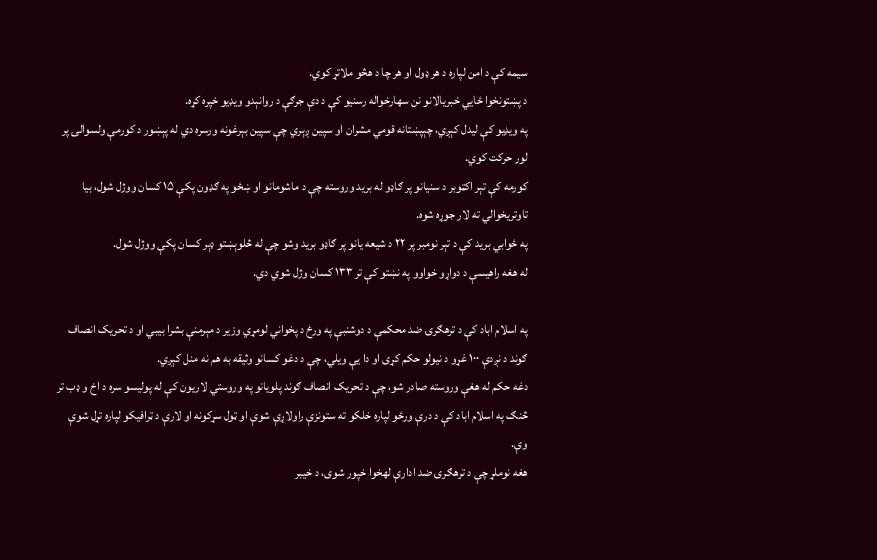سیمه کې د امن لپاره د هر ډول او هر چا د هڅو ملاتړ کوي.
د پښتونخوا ځايي خبریالانو نن سهارخواله رسنیو کې د دې جرګې د روانېدو ویډیو خپره کړه.
په ویډیو کې لیدل کېږي، چېپښتانه قومي مشران او سپین ږېري چې سپین بېرغونه ورسره دي له پېښور د کورمې ولسوالۍ پر لور حرکت کوي.
کورمه کې تېر اکټوبر د سنیانو پر ګاډو له برید وروسته چې د ماشومانو او ښځو په ګډون پکې ۱۵ کسان ووژل شول، بیا تاوتریخوالي ته لار جوړه شوه.
په ځوابي برید کې د تېر نومبر پر ۲۲ د شیعه یانو پر ګاډو برید وشو چې له څلوېښتو ډېر کسان پکې ووژل شول.
له هغه راهیسې د دواړو خواوو په نښتو کې تر ۱۳۳ کسان وژل شوي دي.

په اسلام اباد کې د ترهګرۍ ضد محکمې د دوشنبې په ورځ د پخواني لومړي وزیر د مېرمنې بشرا بيبي او د تحریک انصاف ګوند د نږدې ۱۰۰ غړو د نیولو حکم کړی او دا یې ویلي، چې د دغو کسانو وثیقه به هم نه منل کېږي.
دغه حکم له هغې وروسته صادر شو، چې د تحریک انصاف ګوند پلویانو په وروستي لاریون کې له پولیسو سره د اخ و ډب تر څنګ په اسلام اباد کې د درې ورځو لپاره خلکو ته ستونزې راولاړې شوې او ټول سړکونه او لارې د ټرافیکو لپاره تړل شوې وې.
هغه نوملړ چې د ترهګرۍ ضد ادارې لهخوا خپور شوی، د خیبر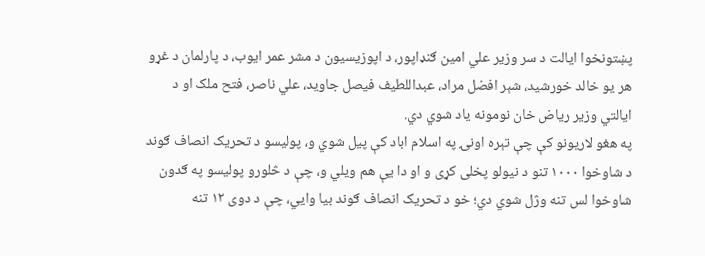پښتونخوا ایالت د سر وزیر علي امین ګنډاپور، د اپوزیسیون د مشر عمر ایوب، د پارلمان د غړو هر یو خالد خورشید، شېر افضل مراد، عبداللطیف فیصل جاوید، علي ناصر، فتح ملک او د ایالتي وزیر ریاض خان نومونه یاد شوي دي.
په هغو لاریونو کې چې تېره اونۍ په اسلام اباد کې پیل شوي و، پولیسو د تحریک انصاف ګوند د شاوخوا ۱۰۰۰ تنو د نیولو پخلی کړی و او دا یې هم ویلي و، چې د څلورو پولیسو په ګدون شاوخوا لس تنه وژل شوي دي؛ خو د تحریک انصاف ګوند بیا وايي، چې د دوی ۱۲ تنه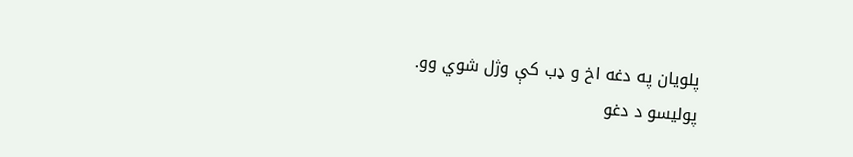پلویان په دغه اخ و ډب کې وژل شوي وو.
پولیسو د دغو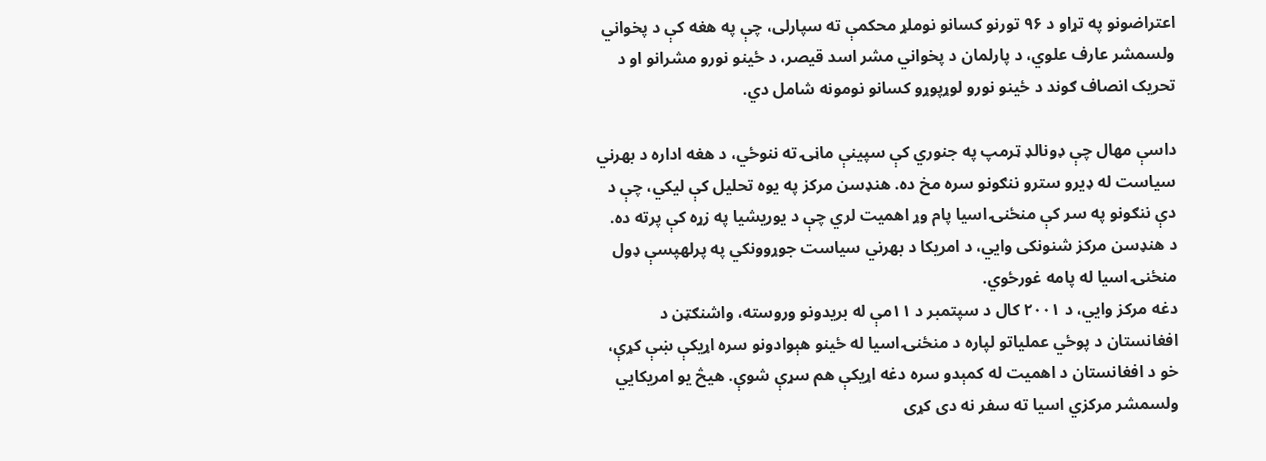اعتراضونو په تړاو د ۹۶ تورنو کسانو نوملړ محکمې ته سپارلی، چې په هغه کې د پخواني ولسمشر عارف علوي، د پارلمان د پخواني مشر اسد قیصر، د ځینو نورو مشرانو او د تحریک انصاف ګوند د ځینو نورو لوړپوړو کسانو نومونه شامل دي.

داسې مهال چې ډونالډ ټرمپ په جنوري کې سپینې ماڼۍ ته ننوځي، د هغه اداره د بهرني سیاست له ډیرو سترو ننګونو سره مخ ده. هنډسن مرکز په یوه تحلیل کې لیکي، چې د دې ننګونو په سر کې منځنۍ اسیا پام وړ اهمیت لري چې د یوریشیا په زړه کې پرته ده.
د هنډسن مرکز شنونکی وايي، د امریکا د بهرني سیاست جوړوونکي په پرلهپسې ډول منځنۍ اسیا له پامه غورځوي.
دغه مرکز وايي، د ۲۰۰۱ کال د سپتمبر د ۱۱مې له بریدونو وروسته، واشنګټن د افغانستان د پوځي عملیاتو لپاره د منځنۍ اسیا له ځینو هېوادونو سره اړیکې ښې کړې، خو د افغانستان د اهمیت له کمېدو سره دغه اړیکې هم سړې شوې. هیڅ یو امریکایي ولسمشر مرکزي اسیا ته سفر نه دی کړی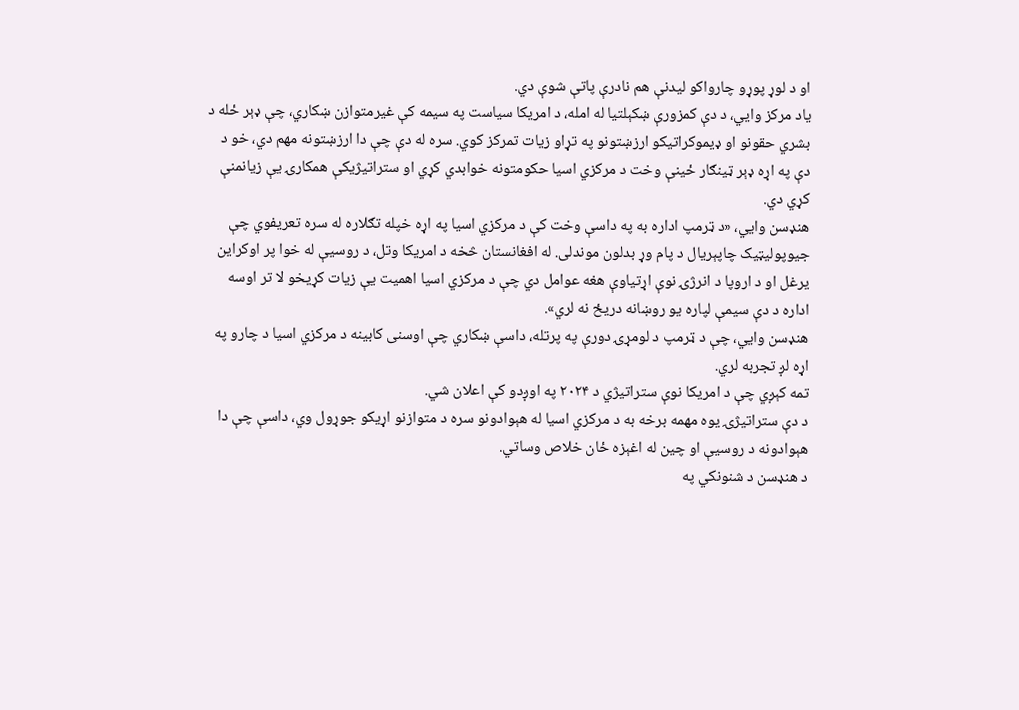او د لوړ پوړو چارواکو لیدنې هم نادرې پاتې شوې دي.
یاد مرکز وايي، د دې کمزورې ښکېلتیا له امله، د امریکا سیاست په سیمه کې غیرمتوازن ښکاري، چې ډېر ځله د بشري حقونو او ډیموکراتیکو ارزښتونو په تړاو زیات تمرکز کوي. سره له دې چې دا ارزښتونه مهم دي، خو د دې په اړه ډېر ټینګار ځینې وخت د مرکزي اسیا حکومتونه خوابدي کړي او ستراتیژیکې همکارۍ یې زیانمنې کړي دي.
هنډسن وايي، «د ټرمپ اداره به په داسې وخت کې د مرکزي اسیا په اړه خپله تګلاره له سره تعریفوي چې جیوپولیټیک چاپېریال د پام وړ بدلون موندلی. له افغانستان څخه د امریکا وتل، د روسیې له خوا پر اوکراین یرغل او د اروپا د انرژۍ نوې اړتیاوې هغه عوامل دي چې د مرکزي اسیا اهمیت یې زیات کړیخو لا تر اوسه اداره د دې سیمې لپاره یو روښانه دریځ نه لري».
هنډسن وايي، چې د ټرمپ د لومړۍ دورې په پرتله، داسې ښکاري چې اوسنی کابینه د مرکزي اسیا د چارو په اړه لږ تجربه لري.
تمه کېږي چې د امریکا نوې ستراتیژي د ۲۰۲۴ په اوږدو کې اعلان شي.
د دې ستراتیژۍ یوه مهمه برخه به د مرکزي اسیا له هېوادونو سره د متوازنو اړیکو جوړول وي، داسې چې دا هېوادونه د روسیې او چین له اغېزه ځان خلاص وساتي.
د هنډسن د شنونکي په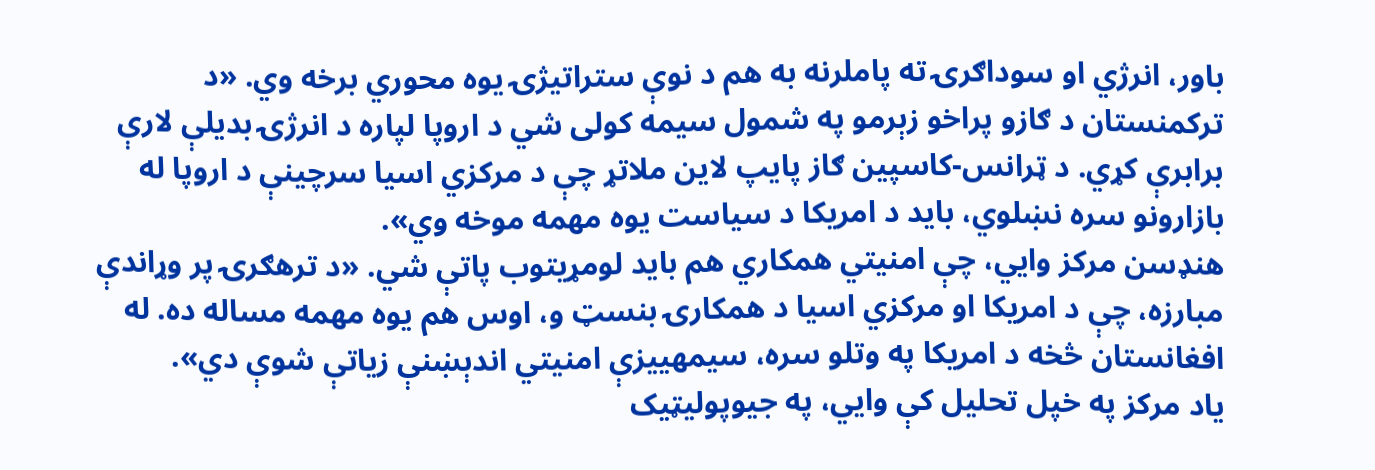باور، انرژي او سوداګرۍ ته پاملرنه به هم د نوې ستراتیژۍ یوه محوري برخه وي. «د ترکمنستان د ګازو پراخو زېرمو په شمول سیمه کولی شي د اروپا لپاره د انرژۍ بدیلې لارې برابرې کړي. د ټرانس-کاسپین ګاز پایپ لاین ملاتړ چې د مرکزي اسیا سرچینې د اروپا له بازارونو سره نښلوي، باید د امریکا د سیاست یوه مهمه موخه وي».
هنډسن مرکز وايي، چې امنیتي همکاري هم باید لومړیتوب پاتې شي. «د ترهګرۍ پر وړاندې مبارزه، چې د امریکا او مرکزي اسیا د همکارۍ بنسټ و، اوس هم یوه مهمه مساله ده. له افغانستان څخه د امریکا په وتلو سره، سیمهییزې امنیتي اندېښنې زیاتې شوې دي».
یاد مرکز په خپل تحلیل کې وايي، په جیوپولیټیک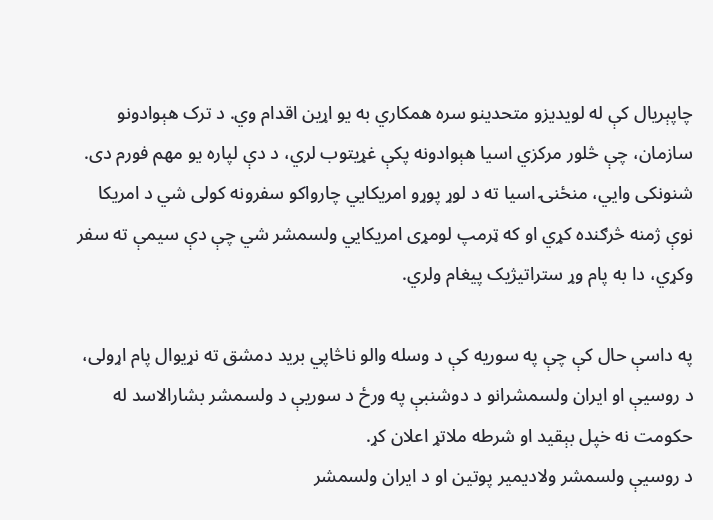چاپېریال کې له لویدیزو متحدینو سره همکاري به یو اړین اقدام وي. د ترک هېوادونو سازمان، چې څلور مرکزي اسیا هېوادونه پکې غړیتوب لري، د دې لپاره یو مهم فورم دی.
شنونکی وايي، منځنۍ اسیا ته د لوړ پوړو امریکایي چارواکو سفرونه کولی شي د امریکا نوې ژمنه څرګنده کړي او که ټرمپ لومړی امریکایي ولسمشر شي چې دې سیمې ته سفر وکړي، دا به پام وړ ستراتیژیک پیغام ولري.

په داسې حال کې چې په سوریه کې د وسله والو ناڅاپي برید دمشق ته نړیوال پام اړولی، د روسیې او ایران ولسمشرانو د دوشنبې په ورځ د سوریې د ولسمشر بشارالاسد له حکومت نه خپل بېقید او شرطه ملاتړ اعلان کړ.
د روسیې ولسمشر ولادیمیر پوتین او د ایران ولسمشر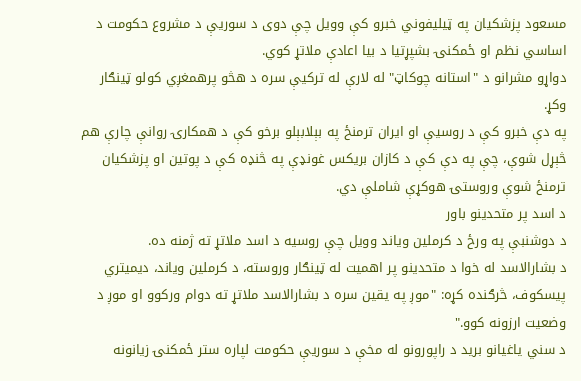مسعود پزشکیان په ټیلیفوني خبرو کې وویل چې دوی د سوریې د مشروع حکومت د اساسي نظم او ځمکنۍ بشپړتیا د بیا اعادې ملاتړ کوي.
دواړو مشرانو د "استانه چوکاټ" له لارې له ترکیې سره د هڅو پرهمغږي کولو ټینګار وکړ.
په دې خبرو کې د روسیې او ایران ترمنځ په بېلابېلو برخو کې د همکارۍ روانې چارې هم څېړل شوې، چې په دې کې د کازان بریکس غونډې په څنډه کې د پوتین او پزشکیان ترمنځ شوې وروستۍ هوکړې شاملې دي.
د اسد پر متحدینو باور
د دوشنبې په ورځ د کرملین ویاند وویل چې روسیه د اسد ملاتړ ته ژمنه ده.
د بشارالاسد له خوا د متحدینو پر اهمیت له ټینګار وروسته، د کرملین ویاند، دیمیتري پیسکوف، څرګنده کړه: "موږ په یقین سره د بشارالاسد ملاتړ ته دوام ورکوو او موږ د وضعیت ارزونه کوو."
د سني یاغیانو برید د راپورونو له مخې د سوریې حکومت لپاره ستر ځمکنۍ زیانونه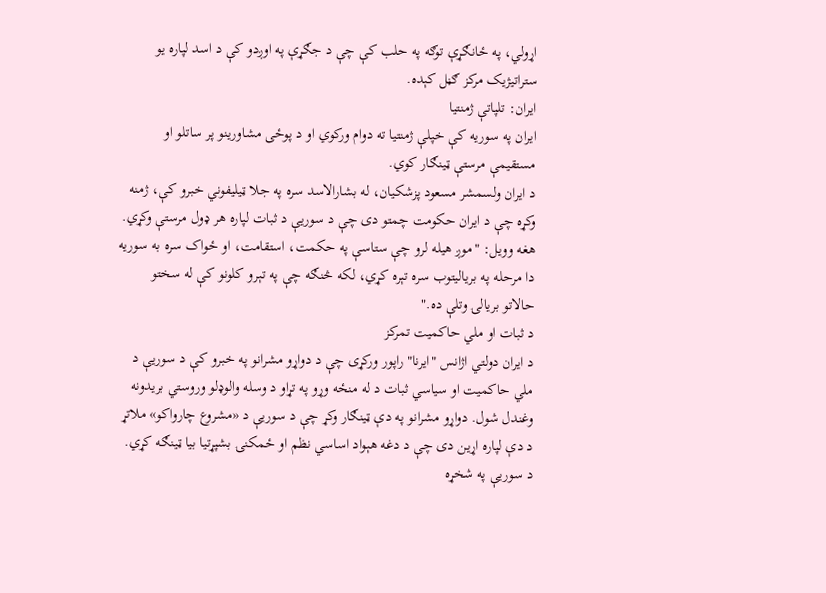اړولي، په ځانګړې توګه په حلب کې چې د جګړې په اوږدو کې د اسد لپاره یو ستراتیژیک مرکز ګڼل کېده.
ایران: تلپاتې ژمنتیا
ایران په سوریه کې خپلې ژمنتیا ته دوام ورکوي او د پوځی مشاورینو پر ساتلو او مستقیمې مرستې ټینګار کوي.
د ایران ولسمشر مسعود پزشکیان، له بشارالاسد سره په جلا ټیلیفوني خبرو کې، ژمنه وکړه چې د ایران حکومت چمتو دی چې د سوریې د ثبات لپاره هر ډول مرستې وکړي.
هغه وویل: "موږ هیله لرو چې ستاسې په حکمت، استقامت، او ځواک سره به سوریه دا مرحله په بریالیتوب سره تېره کړي، لکه څنګه چې په تېرو کلونو کې له سختو حالاتو بریالۍ وتلې ده."
د ثبات او ملي حاکمیت تمرکز
د ایران دولتي اژانس "ایرنا" راپور ورکړی چې د دواړو مشرانو په خبرو کې د سوریې د ملي حاکمیت او سیاسي ثبات د له منځه وړو په تړاو د وسله والوډلو وروستي بریدونه وغندل شول. دواړو مشرانو په دې ټینګار وکړ چې د سوریې د «مشروع چارواکو» ملاتړ د دې لپاره اړین دی چې د دغه هېواد اساسي نظم او ځمکنۍ بشپړتیا بیا ټینګه کړي.
د سوریې په شخړه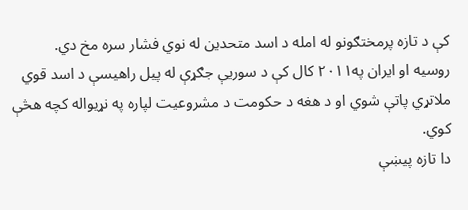کې د تازه پرمختګونو له امله د اسد متحدین له نوي فشار سره مخ دي.
روسیه او ایران په۲۰۱۱ کال کې د سوریې جګړې له پیل راهیسې د اسد قوي ملاتړي پاتې شوي او د هغه د حکومت د مشروعیت لپاره په نړیواله کچه هڅې کوي.
دا تازه پیښې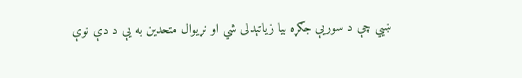ښيي چې د سوریې جګړه بیا زیاتېدلی شي او نړیوال متحدین به یې د دې نوې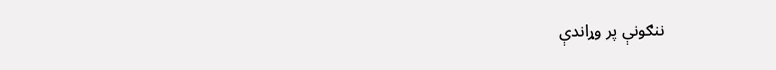ننګونې پر وړاندې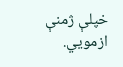خپلې ژمنې ازمويي.